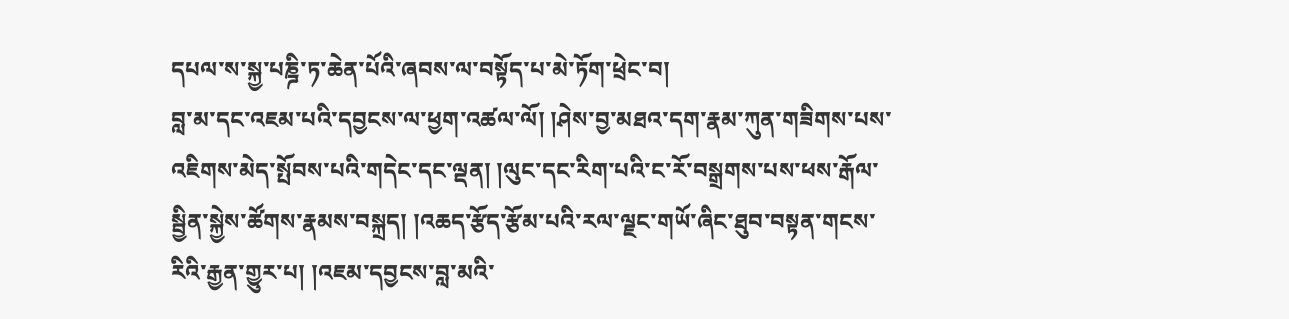དཔལ་ས་སྐྱ་པཎྜི་ཏ་ཆེན་པོའི་ཞབས་ལ་བསྟོད་པ་མེ་ཏོག་ཕྲེང་བ།
བླ་མ་དང་འཇམ་པའི་དབྱངས་ལ་ཕྱག་འཚལ་ལོ། །ཤེས་བྱ་མཐའ་དག་རྣམ་ཀུན་གཟིགས་པས་འཇིགས་མེད་སྤོབས་པའི་གདེང་དང་ལྡན། །ལུང་དང་རིག་པའི་ང་རོ་བསྒྲགས་པས་ཕས་རྒོལ་སྦྱིན་སྐྱེས་ཚོགས་རྣམས་བསྐྲད། །འཆད་རྩོད་རྩོམ་པའི་རལ་ལྗང་གཡོ་ཞིང་ཐུབ་བསྟན་གངས་རིའི་རྒྱན་གྱུར་པ། །འཇམ་དབྱངས་བླ་མའི་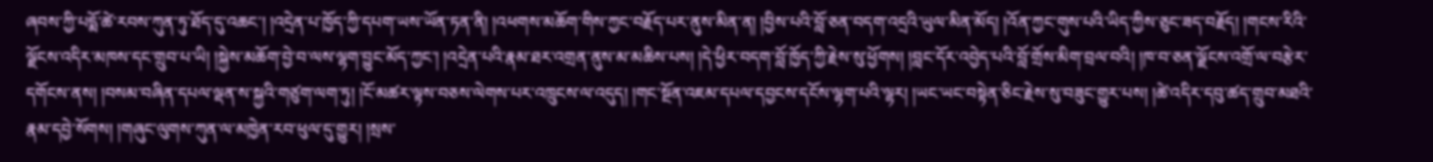ཞབས་ཀྱི་པདྨོ་ཚེ་རབས་ཀུན་ཏུ་ཐོད་དུ་འཆང་། །འདྲེན་པ་ཁྱོད་ཀྱི་དཔག་ཡས་ཡོན་ཏན་ནི། །འཕགས་མཆོག་གིས་ཀྱང་བརྗོད་པར་ནུས་མིན་ན། །བྱིས་པའི་བློ་ཅན་བདག་འདྲའི་ཡུལ་མིན་མོད། །འོན་ཀྱང་གུས་པའི་ཡིད་ཀྱིས་ཅུང་ཟད་བརྗོད། །གངས་རིའི་ལྗོངས་འདིར་མཁས་དང་གྲུབ་པ་ཡི། །སྐྱེས་མཆོག་བྱེ་བ་ལས་ལྷག་བྱུང་མོད་ཀྱང་། །འདྲེན་པའི་རྣམ་ཐར་འགྲན་ནུས་མ་མཆིས་པས། །དེ་ཕྱིར་བདག་བློ་ཁྱོད་ཀྱི་རྗེས་སུ་ཕྱོགས། །བླང་དོར་འབྱེད་པའི་བློ་གྲོས་མིག་བྲལ་བའི། །ཁ་བ་ཅན་ལྗོངས་འགྲོ་ལ་བརྩེར་དགོངས་ནས། །བསམ་བཞིན་དཔལ་ལྡན་ས་སྐྱའི་གཙུག་ལག་ཏུ། །ངོ་མཚར་ལྟས་བཅས་ལེགས་པར་འཁྲུངས་ལ་འདུད། །གང་སྔོན་འཇམ་དཔལ་དབྱངས་དངོས་ལྷག་པའི་ལྷར། །ཡང་ཡང་བསྟེན་ཅིང་རྗེས་སུ་བཟུང་གྱུར་པས། །ཚེ་འདིར་དབུ་ཚད་གྲུབ་མཐའི་རྣམ་དབྱེ་སོགས། །གཞུང་ལུགས་ཀུན་ལ་མཁྱེན་རབ་ཕུལ་དུ་གྱུར། །སྲས་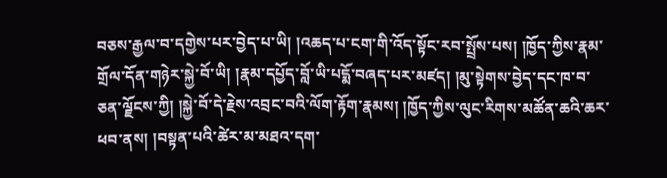བཅས་རྒྱལ་བ་དགྱེས་པར་བྱེད་པ་ཡི། །འཆད་པ་ངག་གི་འོད་སྟོང་རབ་སྤྲོས་པས། །ཁྱོད་ཀྱིས་རྣམ་གྲོལ་དོན་གཉེར་སྐྱེ་བོ་ཡི། །རྣམ་དཔྱོད་བློ་ཡི་པདྨོ་བཞད་པར་མཛད། །མུ་སྟེགས་བྱེད་དང་ཁ་བ་ཅན་ལྗོངས་ཀྱི། །སྐྱེ་བོ་དེ་རྗེས་འབྲང་བའི་ལོག་རྟོག་རྣམས། །ཁྱོད་ཀྱིས་ལུང་རིགས་མཚོན་ཆའི་ཆར་ཕབ་ནས། །བསྟན་པའི་ཚེར་མ་མཐའ་དག་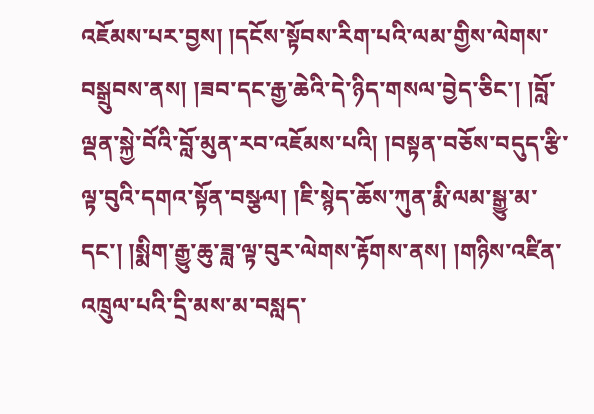འཇོམས་པར་བྱས། །དངོས་སྟོབས་རིག་པའི་ལམ་གྱིས་ལེགས་བསྒྲུབས་ནས། །ཟབ་དང་རྒྱ་ཆེའི་དེ་ཉིད་གསལ་བྱེད་ཅིང་། །བློ་ལྡན་སྐྱེ་བོའི་བློ་མུན་རབ་འཇོམས་པའི། །བསྟན་བཅོས་བདུད་རྩི་ལྟ་བུའི་དགའ་སྟོན་བསྩལ། །ཇི་སྙེད་ཆོས་ཀུན་རྨི་ལམ་སྒྱུ་མ་དང་། །སྨིག་རྒྱུ་ཆུ་ཟླ་ལྟ་བུར་ལེགས་རྟོགས་ནས། །གཉིས་འཛིན་འཁྲུལ་པའི་དྲི་མས་མ་བསླད་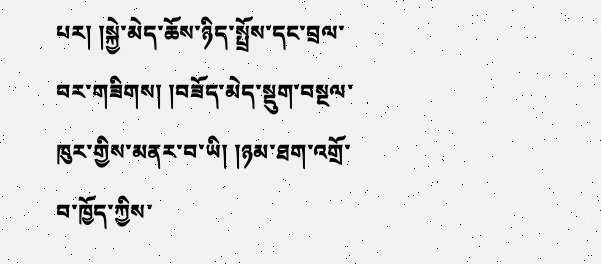པར། །སྐྱེ་མེད་ཆོས་ཉིད་སྤྲོས་དང་བྲལ་བར་གཟིགས། །བཟོད་མེད་སྡུག་བསྔལ་ཁུར་གྱིས་མནར་བ་ཡི། །ཉམ་ཐག་འགྲོ་བ་ཁྱོད་ཀྱིས་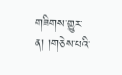གཟིགས་གྱུར་ན། །གཅེས་པའི་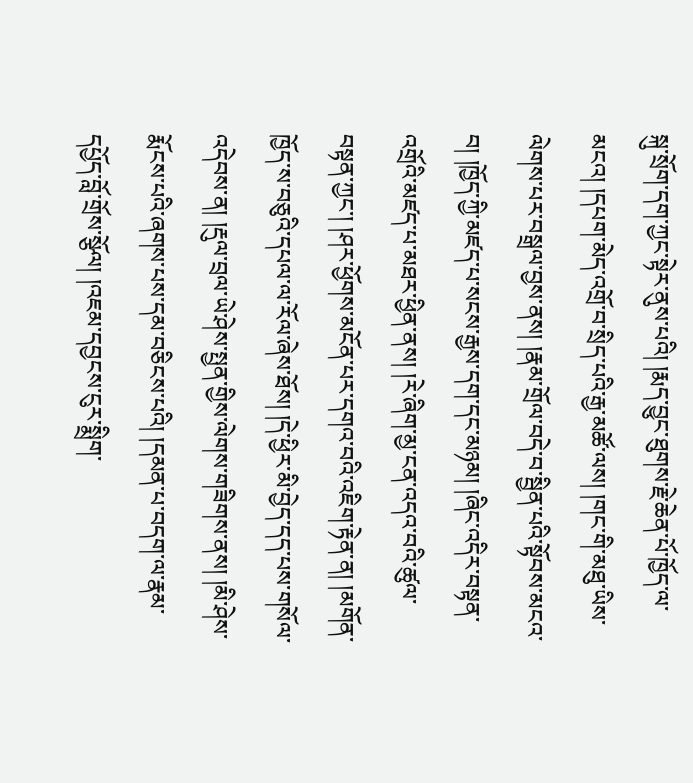སྐུ་སྲོག་དག་ཀྱང་སྟེར་ནུས་པའི། །རྨད་བྱུང་ཐུགས་རྗེ་ཆེན་པོ་ཁྱོད་ལ་མངའ། །དཔག་མེད་འགྲོ་བ་སྲིད་པའི་རྒྱ་མཚོ་ལས། །གང་གི་མཐུ་ཡིས་ལེགས་པར་བསྒྲལ་བྱས་ནས། །རྣམ་གྲོལ་བདེ་བ་སྦྱིན་པའི་སྟོབས་མངའ་བ། །ཁྱོད་ཀྱི་མཛད་པ་སངས་རྒྱས་དག་དང་མཉམ། །ཞིང་འདིར་བསྟན་འགྲོའི་མཛད་པ་མཐར་ཕྱིན་ནས། །རེ་ཞིག་མྱ་ངན་འདའ་བའི་ཚུལ་བསྟན་ཀྱང་། །ཤར་ཕྱོགས་མངོན་པར་དགའ་བའི་འཇིག་རྟེན་ན། །མགོན་ཁྱོད་ས་བཅུའི་དཔལ་ལ་རོལ་ཞེས་ཐོས། །དེ་ཕྱིར་མི་བྱེད་དད་པས་གསོལ་འདེབས་ན། །རྡུལ་བྲལ་ཡེ་ཤེས་སྤྱན་གྱིས་ལེགས་གཟིགས་ནས། །མི་ཤེས་རྨོངས་པའི་ཞགས་པས་དམ་བཅིངས་པའི། །དམན་པ་བདག་ལ་རྣམ་དཔྱོད་བློ་གྲོས་སྩོལ། །འཇམ་དབྱངས་ངུར་སྨྲིག་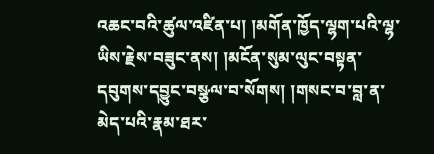འཆང་བའི་ཚུལ་འཛིན་པ། །མགོན་ཁྱོད་ལྷག་པའི་ལྷ་ཡིས་རྗེས་བཟུང་ནས། །མངོན་སུམ་ལུང་བསྟན་དབུགས་དབྱུང་བསྩལ་བ་སོགས། །གསང་བ་བླ་ན་མེད་པའི་རྣམ་ཐར་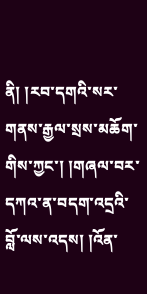ནི། །རབ་དགའི་སར་གནས་རྒྱལ་སྲས་མཆོག་གིས་ཀྱང་། །གཞལ་བར་དཀའ་ན་བདག་འདྲའི་བློ་ལས་འདས། །འོན་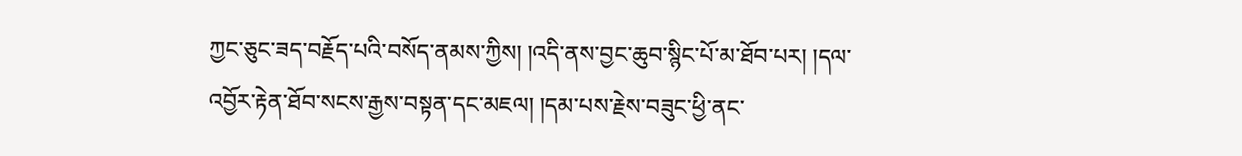ཀྱང་ཅུང་ཟད་བརྗོད་པའི་བསོད་ནམས་ཀྱིས། །འདི་ནས་བྱང་ཆུབ་སྙིང་པོ་མ་ཐོབ་པར། །དལ་འབྱོར་རྟེན་ཐོབ་སངས་རྒྱས་བསྟན་དང་མཇལ། །དམ་པས་རྗེས་བཟུང་ཕྱི་ནང་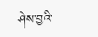ཤེས་བྱའི་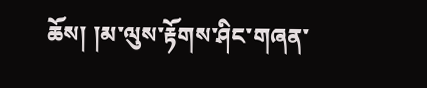ཆོས། །མ་ལུས་རྟོགས་ཤིང་གཞན་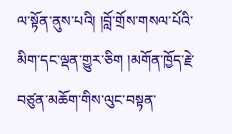ལ་སྟོན་ནུས་པའི། །བློ་གྲོས་གསལ་པོའི་མིག་དང་ལྡན་གྱུར་ཅིག །མགོན་ཁྱོད་རྗེ་བཙུན་མཆོག་གིས་ལུང་བསྟན་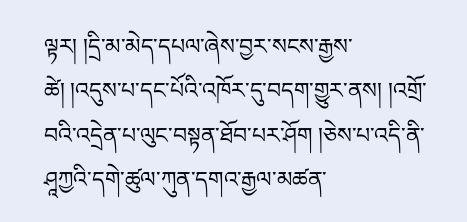ལྟར། །དྲི་མ་མེད་དཔལ་ཞེས་བྱར་སངས་རྒྱས་ཚེ། །འདུས་པ་དང་པོའི་འཁོར་དུ་བདག་གྱུར་ནས། །འགྲོ་བའི་འདྲེན་པ་ལུང་བསྟན་ཐོབ་པར་ཤོག །ཅེས་པ་འདི་ནི་ཤཱཀྱའི་དགེ་ཚུལ་ཀུན་དགའ་རྒྱལ་མཚན་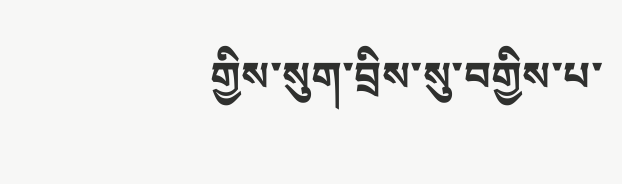གྱིས་སུག་བྲིས་སུ་བགྱིས་པ་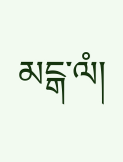མངྒ་ལཾ།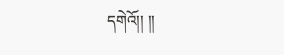དགེའོ།། །།